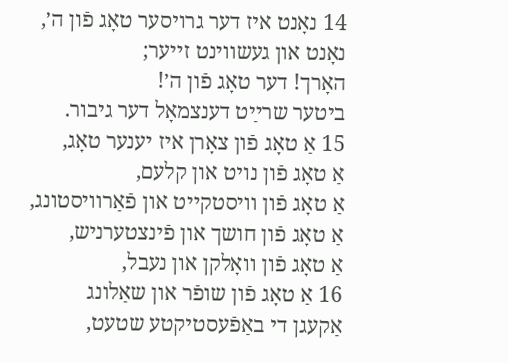14 נאָנט איז דער גרױסער טאָג פֿון ה׳,
נאָנט און געשװינט זײער;
האָרך! דער טאָג פֿון ה׳!
ביטער שרײַט דענצמאָל דער גיבור.
15 אַ טאָג פֿון צאָרן איז יענער טאָג,
אַ טאָג פֿון נױט און קלעם,
אַ טאָג פֿון װיסטקײט און פֿאַרװיסטונג,
אַ טאָג פֿון חושך און פֿינצטערניש,
אַ טאָג פֿון װאָלקן און נעבל,
16 אַ טאָג פֿון שופֿר און שאַלונג
אַקעגן די באַפֿעסטיקטע שטעט,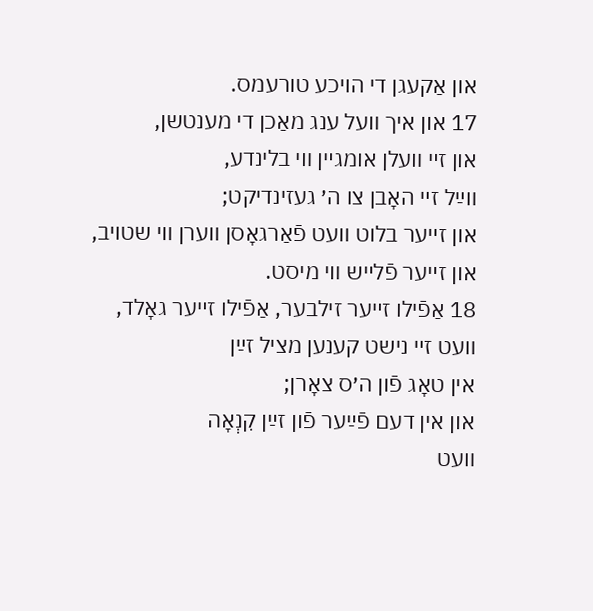און אַקעגן די הױכע טורעמס.
17 און איך װעל ענג מאַכן די מענטשן,
און זײ װעלן אומגײן װי בלינדע,
װײַל זײ האָבן צו ה׳ געזינדיקט;
און זײער בלוט װעט פֿאַרגאָסן װערן װי שטױב,
און זײער פֿלײש װי מיסט.
18 אַפֿילו זײער זילבער, אַפֿילו זײער גאָלד,
װעט זײ נישט קענען מציל זײַן
אין טאָג פֿון ה׳ס צאָרן;
און אין דעם פֿײַער פֿון זײַן קִנְאָה
װעט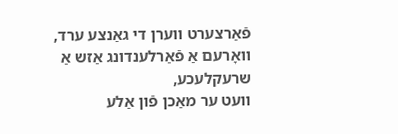פֿאַרצערט װערן די גאַנצע ערד,
װאָרעם אַ פֿאַרלענדונג אַזש אַ שרעקלעכע,
װעט ער מאַכן פֿון אַלע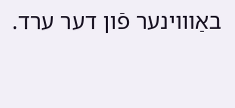באַװױנער פֿון דער ערד.